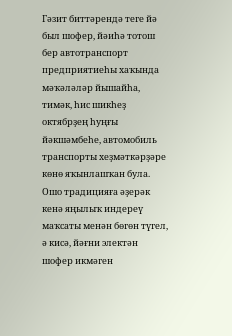Гәзит биттәрендә теге йә был шофер, йәиһә тотош бер автотранспорт предприятиеһы хаҡында мәҡәләләр йышайһа, тимәк, һис шикһеҙ октябрҙең һуңғы йәкшәмбеһе, автомобиль транспорты хеҙмәткәрҙәре көнө яҡынлашҡан була. Ошо традицияға әҙерәк кенә яңылыҡ индереү маҡсаты менән бөгөн түгел, ә кисә, йәғни электән шофер икмәген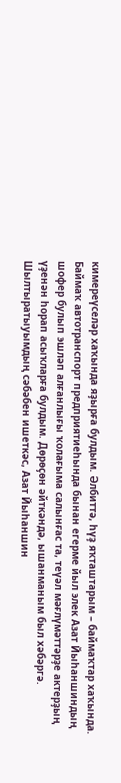кимереүселәр хаҡында яҙырға булдым. Әлбиттә, һүҙ яҡташтарым – баймаҡтар хаҡында.
Баймаҡ автотранспорт предприятиеһында бынан егерме йыл элек Азат Йыһаншиндың шофер булып эшләп алғанлығы ҡолағыма салынғас та, теүәл мәғлүмәттәрҙе актерҙың үҙенән һорап асыҡларға булдым. Дөрөҫөн әйткәндә, ышанманым был хәбәргә.
Шылтыратыуымдың сәбәбен ишеткәс, Азат Йыһаншин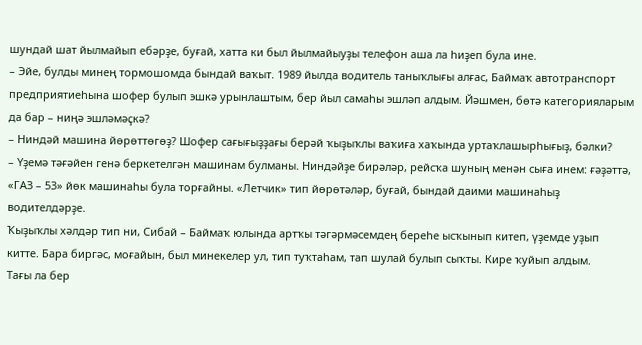шундай шат йылмайып ебәрҙе, буғай, хатта ки был йылмайыуҙы телефон аша ла һиҙеп була ине.
– Эйе, булды минең тормошомда бындай ваҡыт. 1989 йылда водитель таныҡлығы алғас, Баймаҡ автотранспорт предприятиеһына шофер булып эшкә урынлаштым, бер йыл самаһы эшләп алдым. Йәшмен, бөтә категорияларым да бар – ниңә эшләмәҫкә?
– Ниндәй машина йөрөттөгөҙ? Шофер сағығыҙҙағы берәй ҡыҙыҡлы ваҡиға хаҡында уртаҡлашырһығыҙ, бәлки?
– Үҙемә тәғәйен генә беркетелгән машинам булманы. Ниндәйҙе бирәләр, рейсҡа шуның менән сыға инем: ғәҙәттә, «ГАЗ – 53» йөк машинаһы була торғайны. «Летчик» тип йөрөтәләр, буғай, бындай даими машинаһыҙ водителдәрҙе.
Ҡыҙыҡлы хәлдәр тип ни, Сибай – Баймаҡ юлында артҡы тәгәрмәсемдең береһе ысҡынып китеп, үҙемде уҙып китте. Бара биргәс, моғайын, был минекелер ул, тип туҡтаһам, тап шулай булып сыҡты. Кире ҡуйып алдым.
Тағы ла бер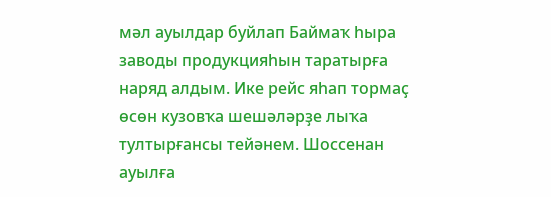мәл ауылдар буйлап Баймаҡ һыра заводы продукцияһын таратырға наряд алдым. Ике рейс яһап тормаҫ өсөн кузовҡа шешәләрҙе лыҡа тултырғансы тейәнем. Шоссенан ауылға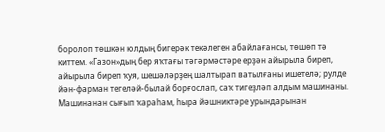боролоп төшкән юлдың бигерәк текәлеген абайлағансы, төшөп тә киттем. «Газон»дың бер яҡтағы тәгәрмәстәре ерҙән айырыла биреп, айырыла биреп ҡуя, шешәләрҙең шалтырап ватылғаны ишетелә; рулде йән-фарман тегеләй-былай борғослап, саҡ тигеҙләп алдым машинаны. Машинанан сығып ҡараһам, һыра йәшниктәре урындарынан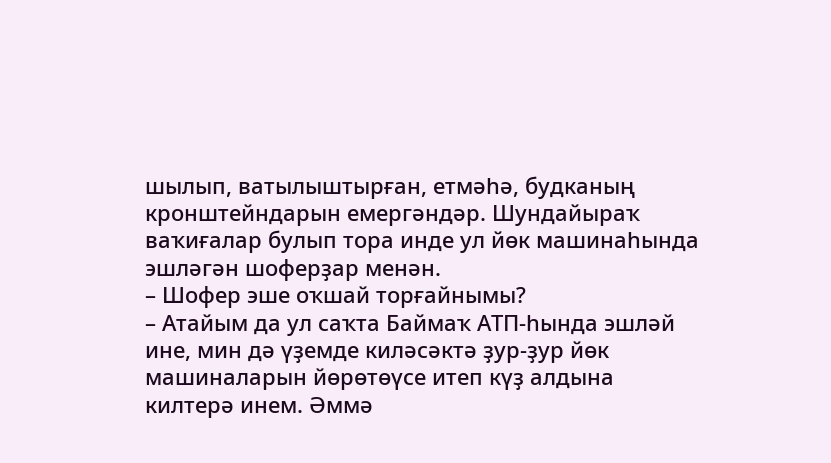шылып, ватылыштырған, етмәһә, будканың кронштейндарын емергәндәр. Шундайыраҡ ваҡиғалар булып тора инде ул йөк машинаһында эшләгән шоферҙар менән.
– Шофер эше оҡшай торғайнымы?
– Атайым да ул саҡта Баймаҡ АТП-һында эшләй ине, мин дә үҙемде киләсәктә ҙур-ҙур йөк машиналарын йөрөтөүсе итеп күҙ алдына килтерә инем. Әммә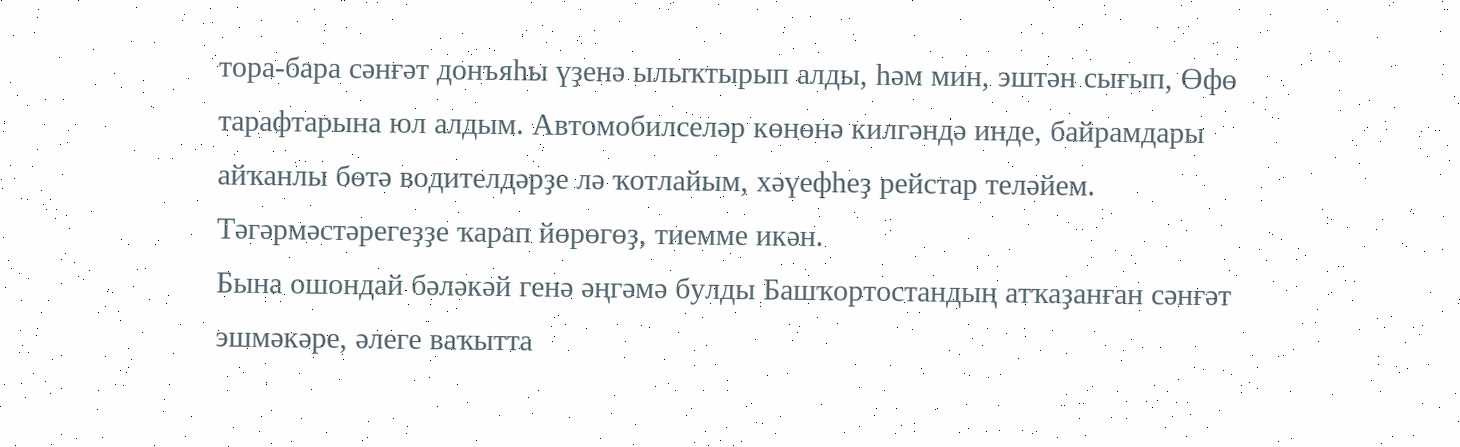тора-бара сәнғәт донъяһы үҙенә ылыҡтырып алды, һәм мин, эштән сығып, Өфө тарафтарына юл алдым. Автомобилселәр көнөнә килгәндә инде, байрамдары айҡанлы бөтә водителдәрҙе лә ҡотлайым, хәүефһеҙ рейстар теләйем. Тәгәрмәстәрегеҙҙе ҡарап йөрөгөҙ, тиемме икән.
Бына ошондай бәләкәй генә әңгәмә булды Башҡортостандың атҡаҙанған сәнғәт эшмәкәре, әлеге ваҡытта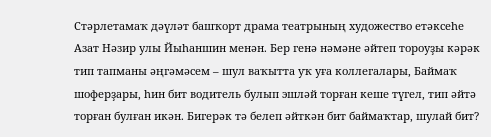Стәрлетамаҡ дәүләт башҡорт драма театрының художество етәксеһе Азат Нәзир улы Йыһаншин менән. Бер генә нәмәне әйтеп тороуҙы кәрәк тип тапманы әңгәмәсем – шул ваҡытта уҡ уға коллегалары, Баймаҡ шоферҙары, һин бит водитель булып эшләй торған кеше түгел, тип әйтә торған булған икән. Бигерәк тә белеп әйткән бит баймаҡтар, шулай бит?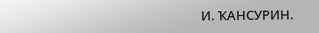И. ҠАНСУРИН.